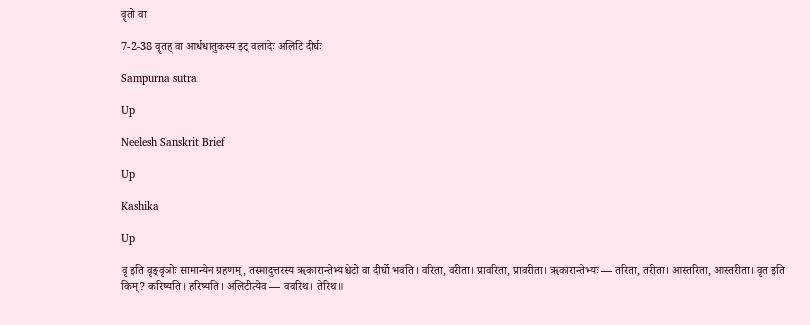वॄतो वा

7-2-38 वॄतह् वा आर्धधातुकस्य इट् वलादेः अलिटि दीर्घः

Sampurna sutra

Up

Neelesh Sanskrit Brief

Up

Kashika

Up

वृ इति वृङ्वृञोः सामान्येन ग्रहणम्, तस्मादुत्तरस्य ॠकारान्तेभ्यश्चेटो वा दीर्घो भवति। वरिता, वरीता। प्रावरिता, प्रावरीता। ॠकारान्तेभ्यः — तरिता, तरीता। आस्तरिता, आस्तरीता। वृत इति किम्? करिष्यति। हरिष्यति। अलिटीत्येव — ववरिथ। तेरिथ॥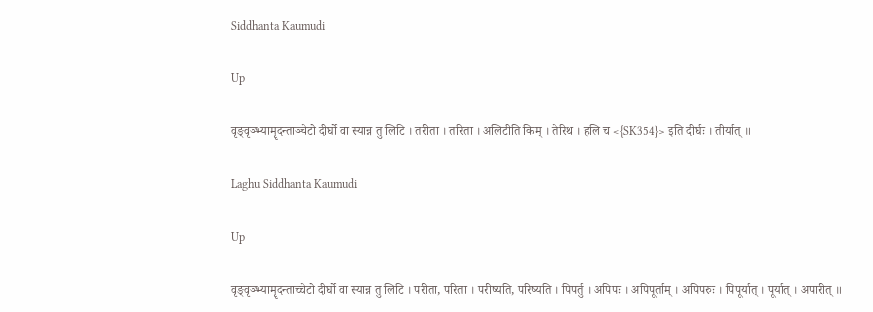Siddhanta Kaumudi

Up

वृङ्वृञ्भ्यामॄदन्ताञ्चेटो दीर्घो वा स्यान्न तु लिटि । तरीता । तरिता । अलिटीति किम् । तेरिथ । हलि च <{SK354}> इति दीर्घः । तीर्यात् ॥

Laghu Siddhanta Kaumudi

Up

वृङ्वृञ्भ्यामॄदन्ताच्चेटो दीर्घो वा स्यान्न तु लिटि । परीता, परिता । परीष्यति, परिष्यति । पिपर्तु । अपिपः । अपिपूर्ताम् । अपिपरुः । पिपूर्यात् । पूर्यात् । अपारीत् ॥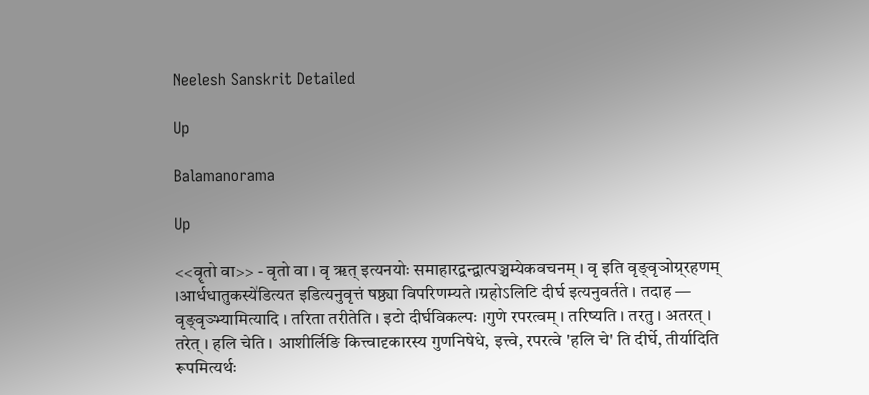Neelesh Sanskrit Detailed

Up

Balamanorama

Up

<<वॄतो वा>> - वृतो वा । वृ ॠत् इत्यनयोः समाहारद्वन्द्वात्पञ्चम्येकवचनम् । वृ इति वृङ्वृञोग्र्रहणम् ।आर्धधातुकस्ये॑डित्यत इडित्यनुवृत्तं षष्ठ्या विपरिणम्यते ।ग्रहोऽलिटि दीर्घ इत्यनुवर्तते । तदाह — वृङ्वृञ्भ्यामित्यादि । तरिता तरीतेति । इटो दीर्घविकल्पः ।गुणे रपरत्वम् । तरिष्यति । तरतु । अतरत् । तरेत् । हलि चेति । आशीर्लिङि कित्त्वादृकारस्य गुणनिषेधे, इत्त्वे, रपरत्वे 'हलि चे' ति दीर्घे, तीर्यादिति रूपमित्यर्थः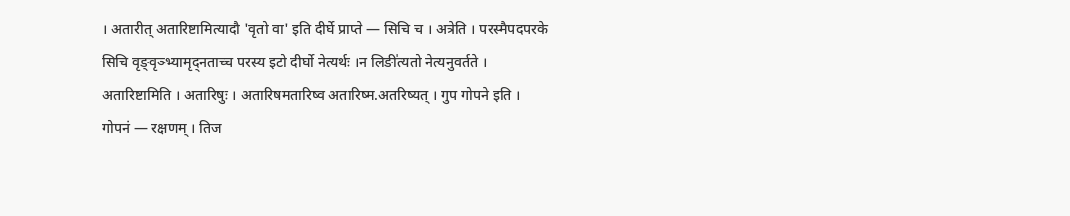। अतारीत् अतारिष्टामित्यादौ 'वृतो वा' इति दीर्घे प्राप्ते — सिचि च । अत्रेति । परस्मैपदपरके सिचि वृङ्वृञ्भ्यामृद्नताच्च परस्य इटो दीर्घो नेत्यर्थः ।न लिङी॑त्यतो नेत्यनुवर्तते । अतारिष्टामिति । अतारिषुः । अतारिषमतारिष्व अतारिष्म.अतरिष्यत् । गुप गोपने इति । गोपनं — रक्षणम् । तिज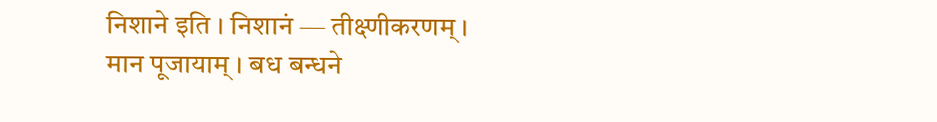निशाने इति । निशानं — तीक्ष्णीकरणम् । मान पूजायाम् । बध बन्धने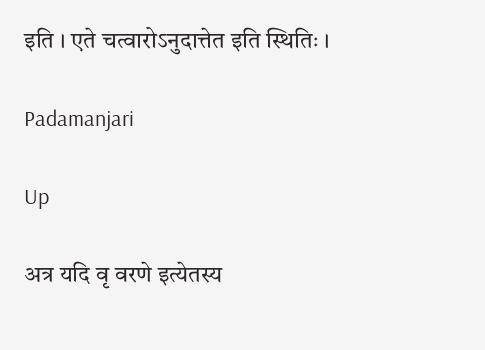इति । एते चत्वारोऽनुदात्तेत इति स्थितिः ।

Padamanjari

Up

अत्र यदि वृ वरणे इत्येतस्य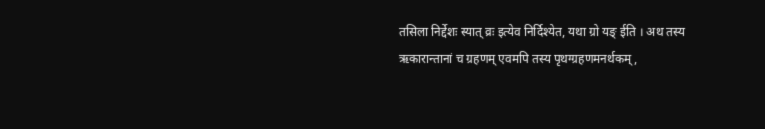तसिला निर्द्देशः स्यात् व्रः इत्येव निर्दिश्येत, यथा ग्रो यङ् ईति । अथ तस्य ऋकारान्तानां च ग्रहणम् एवमपि तस्य पृथग्ग्रहणमनर्थकम्,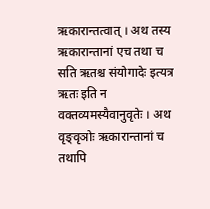ऋकारान्तत्वात् । अथ तस्य ऋकारान्तानां एच तथा च सति ऋतश्च संयोगादेः इत्यत्र ऋतः इति न वक्तव्यमस्यैवानुवृतेः । अथ वृङ्वृञोः ऋकारान्तानां च तथापि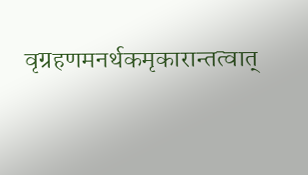वृग्रहणमनर्थकमृकारान्तत्वात्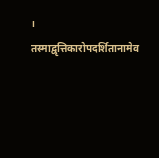। तस्माद्वृत्तिकारोपदर्शितानामेव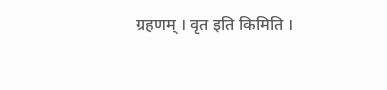ग्रहणम् । वृत इति किमिति ।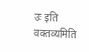उः इति वक्तव्यमिति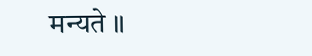मन्यते ॥